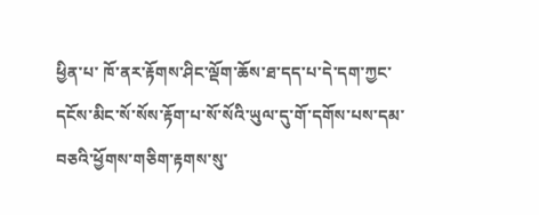ཕྱིན་པ་ ཁོ་ནར་རྟོགས་ཤིང་ལྡོག་ཆོས་ཐ་དད་པ་དེ་དག་ཀྱང་དངོས་མིང་སོ་སོས་རྟོག་པ་སོ་སོའི་ཡུལ་དུ་གོ་དགོས་པས་དམ་བཅའི་ཕྱོགས་གཅིག་རྟགས་སུ་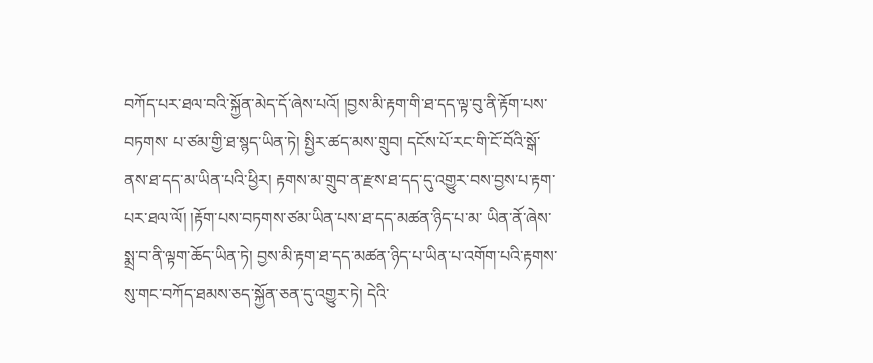བཀོད་པར་ཐལ་བའི་སྐྱོན་མེད་དོ་ཞེས་པའོ། །བྱས་མི་རྟག་གི་ཐ་དད་ལྟ་བུ་ནི་རྟོག་པས་བཏགས་ པ་ཙམ་གྱི་ཐ་སྙད་ཡིན་ཏེ། སྤྱིར་ཚད་མས་གྲུབ། དངོས་པོ་རང་གི་ངོ་བོའི་སྒོ་ནས་ཐ་དད་མ་ཡིན་པའི་ཕྱིར། རྟགས་མ་གྲུབ་ན་རྫས་ཐ་དད་དུ་འགྱུར་བས་བྱས་པ་རྟག་པར་ཐལ་ལོ། །རྟོག་པས་བཏགས་ཙམ་ཡིན་པས་ཐ་དད་མཚན་ཉིད་པ་མ་ ཡིན་ནོ་ཞེས་སྨྲ་བ་ནི་ལྟག་ཆོད་ཡིན་ཏེ། བྱས་མི་རྟག་ཐ་དད་མཚན་ཉིད་པ་ཡིན་པ་འགོག་པའི་རྟགས་སུ་གང་བཀོད་ཐམས་ཅད་སྐྱོན་ཅན་དུ་འགྱུར་ཏེ། དེའི་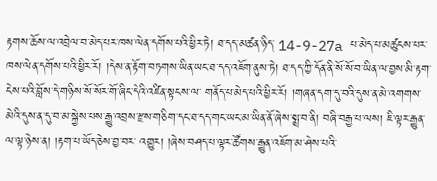རྟགས་ཆོས་ལ་འབྲེལ་བ་མེད་པར་ཁས་ལེན་དགོས་པའི་ཕྱིར་ཏེ། ཐ་དད་མཚན་ཉིད་ 14-9-27a པ་མེད་པ་མཚུངས་པར་ཁས་ལེན་དགོས་པའི་ཕྱིར་རོ། །དེས་ན་རྟོག་བཏགས་ཡིན་ཡང་ཐ་དད་འཇོག་ནུས་ཏེ། ཐ་དད་ཀྱི་དོན་ནི་སོ་སོ་བ་ཡིན་ལ་བྱས་མི་རྟག་ངེས་པའི་བློས་དེ་གཉིས་སོ་སོར་གོ་ཞིང་དེའི་འཛིན་སྟངས་ལ་ གནོད་པ་མེད་པའི་ཕྱིར་རོ། །གཞན་དག་དུ་བའི་དུས་ན་མེ་འགགས་མེའི་དུས་ན་དུ་བ་མ་སྐྱེས་པས་རྒྱུ་འབྲས་རྫས་གཅིག་དང་ཐ་དད་གང་ཡང་མ་ཡིན་ནོ་ཞེས་སྨྲ་བ་ནི། བཞི་བརྒྱ་པ་ལས། ཇི་ལྟར་རྒྱུན་ལ་ལྟ་ཉེས་ན། །རྟག་པ་ཡོད་ཅེས་བྱ་བར་ འགྱུར། །ཞེས་བཤད་པ་ལྟར་ཚོགས་རྒྱུན་འཇོག་མ་ཤེས་པའི་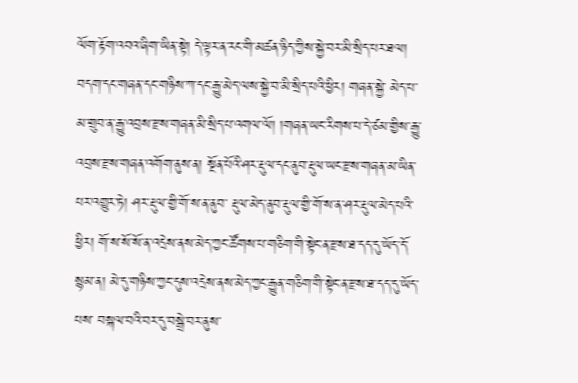ལོག་རྟོག་འབའ་ཞིག་ཡིན་སྟེ། དེ་ལྟར་ན་རང་གི་མཚན་ཉིད་ཀྱིས་སྐྱེ་བར་མི་སྲིད་པར་ཐལ། བདག་དང་གཞན་དང་གཉིས་ཀ་དང་རྒྱུ་མེད་ལས་སྐྱེ་བ་མི་སྲིད་པའི་ཕྱིར། གཞན་སྐྱེ་ མེད་པ་མ་གྲུབ་ན་རྒྱུ་འབྲས་རྫས་གཞན་མི་སྲིད་པ་འགལ་ལོ། །གཞན་ཡང་རིགས་པ་དེ་ཙམ་གྱིས་རྒྱུ་འབྲས་རྫས་གཞན་འགོག་ནུས་ན། སྔོན་པོའི་ཤར་རྡུལ་དང་ནུབ་རྡུལ་ཡང་རྫས་གཞན་མ་ཡིན་པར་འགྱུར་ཏེ། ཤར་རྡུལ་གྱི་གོ་ས་ན་ནུབ་ རྡུལ་མེད་ནུབ་རྡུལ་གྱི་གོ་ས་ན་ཤར་རྡུལ་མེད་པའི་ཕྱིར། གོ་ས་སོ་སོ་ན་འདྲེས་ནས་མེད་ཀྱང་ཚོགས་པ་གཅིག་གི་སྟེང་ན་རྫས་ཐ་དད་དུ་ཡོད་དོ་སྙམ་ན། མེ་དུ་གཉིས་ཀྱང་དུས་འདྲེས་ནས་མེད་ཀྱང་རྒྱུན་གཅིག་གི་སྟེང་ན་རྫས་ཐ་དད་དུ་ཡོད་པས་ བསྐལ་བའི་བར་དུ་བསྒྲེ་བར་ནུས་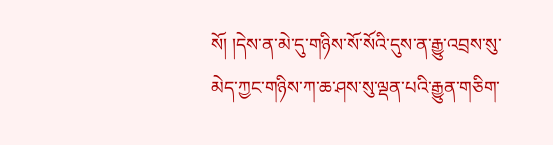སོ། །དེས་ན་མེ་དུ་གཉིས་སོ་སོའི་དུས་ན་རྒྱུ་འབྲས་སུ་མེད་ཀྱང་གཉིས་ཀ་ཆ་ཤས་སུ་ལྡན་པའི་རྒྱུན་གཅིག་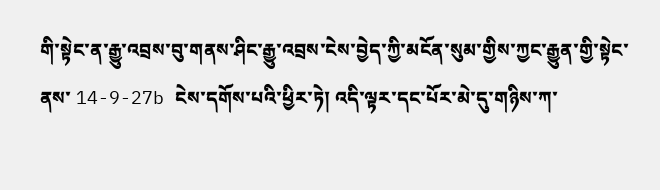གི་སྟེང་ན་རྒྱུ་འབྲས་བུ་གནས་ཤིང་རྒྱུ་འབྲས་ངེས་བྱེད་ཀྱི་མངོན་སུམ་གྱིས་ཀྱང་རྒྱུན་གྱི་སྟེང་ནས་ 14-9-27b ངེས་དགོས་པའི་ཕྱིར་ཏེ། འདི་ལྟར་དང་པོར་མེ་དུ་གཉིས་ཀ་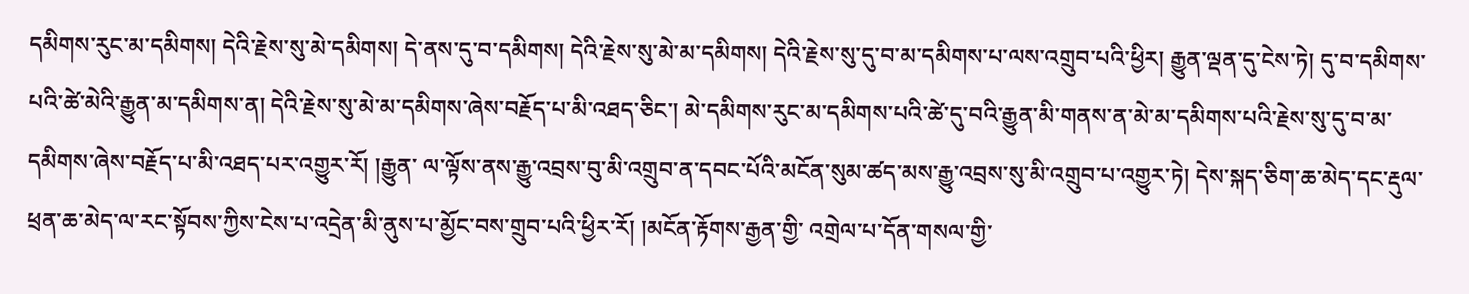དམིགས་རུང་མ་དམིགས། དེའི་རྗེས་སུ་མེ་དམིགས། དེ་ནས་དུ་བ་དམིགས། དེའི་རྗེས་སུ་མེ་མ་དམིགས། དེའི་རྗེས་སུ་དུ་བ་མ་དམིགས་པ་ལས་འགྲུབ་པའི་ཕྱིར། རྒྱུན་ལྡན་དུ་ངེས་ཏེ། དུ་བ་དམིགས་ པའི་ཚེ་མེའི་རྒྱུན་མ་དམིགས་ན། དེའི་རྗེས་སུ་མེ་མ་དམིགས་ཞེས་བརྗོད་པ་མི་འཐད་ཅིང་། མེ་དམིགས་རུང་མ་དམིགས་པའི་ཚེ་དུ་བའི་རྒྱུན་མི་གནས་ན་མེ་མ་དམིགས་པའི་རྗེས་སུ་དུ་བ་མ་དམིགས་ཞེས་བརྗོད་པ་མི་འཐད་པར་འགྱུར་རོ། །རྒྱུན་ ལ་ལྟོས་ནས་རྒྱུ་འབྲས་བུ་མི་འགྲུབ་ན་དབང་པོའི་མངོན་སུམ་ཚད་མས་རྒྱུ་འབྲས་སུ་མི་འགྲུབ་པ་འགྱུར་ཏེ། དེས་སྐད་ཅིག་ཆ་མེད་དང་རྡུལ་ཕྲན་ཆ་མེད་ལ་རང་སྟོབས་ཀྱིས་ངེས་པ་འདྲེན་མི་ནུས་པ་མྱོང་བས་གྲུབ་པའི་ཕྱིར་རོ། །མངོན་རྟོགས་རྒྱན་གྱི་ འགྲེལ་པ་དོན་གསལ་གྱི་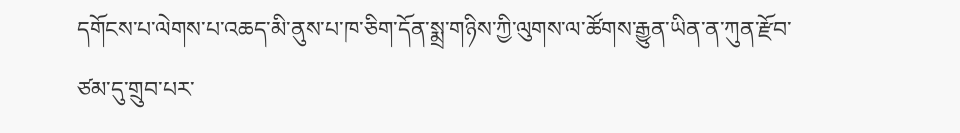དགོངས་པ་ལེགས་པ་འཆད་མི་ནུས་པ་ཁ་ཅིག་དོན་སྨྲ་གཉིས་ཀྱི་ལུགས་ལ་ཚོགས་རྒྱུན་ཡིན་ན་ཀུན་རྫོབ་ཙམ་དུ་གྲུབ་པར་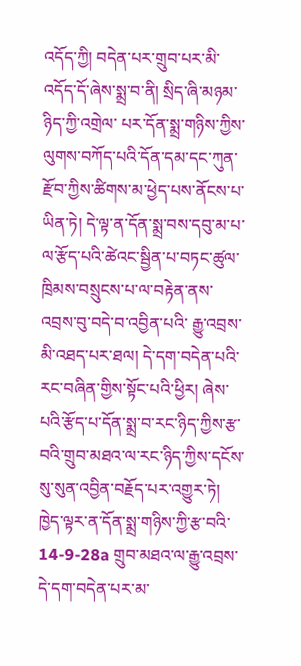འདོད་ཀྱི། བདེན་པར་གྲུབ་པར་མི་འདོད་དོ་ཞེས་སྨྲ་བ་ནི། སྲིད་ཞི་མཉམ་ཉིད་ཀྱི་འགྲེལ་ པར་དོན་སྨྲ་གཉིས་ཀྱིས་ལུགས་བཀོད་པའི་དོན་དམ་དང་ཀུན་རྫོབ་ཀྱིས་ཚིགས་མ་ཕྱེད་པས་ནོངས་པ་ཡིན་ཏེ། དེ་ལྟ་ན་དོན་སྨྲ་བས་དབུ་མ་པ་ལ་རྩོད་པའི་ཚེའང་སྦྱིན་པ་བཏང་ཚུལ་ཁྲིམས་བསྲུངས་པ་ལ་བརྟེན་ནས་འབྲས་བུ་བདེ་བ་འབྱིན་པའི་ རྒྱུ་འབྲས་མི་འཐད་པར་ཐལ། དེ་དག་བདེན་པའི་རང་བཞིན་གྱིས་སྟོང་པའི་ཕྱིར། ཞེས་པའི་རྩོད་པ་དོན་སྨྲ་བ་རང་ཉིད་ཀྱིས་རྩ་བའི་གྲུབ་མཐའ་ལ་རང་ཉིད་ཀྱིས་དངོས་སུ་སུན་འབྱིན་བརྗོད་པར་འགྱུར་ཏེ། ཁྱེད་ལྟར་ན་དོན་སྨྲ་གཉིས་ཀྱི་རྩ་བའི་ 14-9-28a གྲུབ་མཐའ་ལ་རྒྱུ་འབྲས་དེ་དག་བདེན་པར་མ་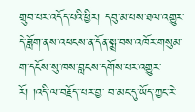གྲུབ་པར་འདོད་པའི་ཕྱིར། དབུ་མ་པས་ཐལ་འགྱུར་དེ་ཟློག་ནས་འཕངས་ན་དོན་སྨྲ་བས་འཁོར་གསུམ་ག་དངོས་སུ་ཁས་བླངས་དགོས་པར་འགྱུར་རོ། །འདི་ལ་བརྗོད་་པར་བྱ་ བ་མང་དུ་ཡོད་ཀྱང་རེ་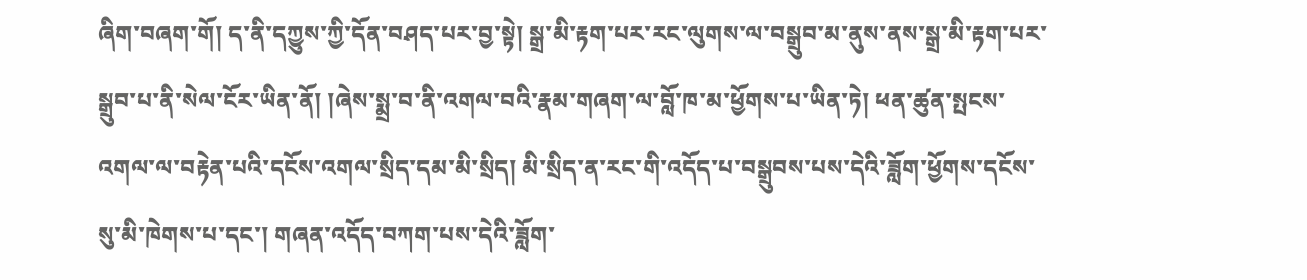ཞིག་བཞག་གོ། ད་ནི་དཀྱུས་ཀྱི་དོན་བཤད་པར་བྱ་སྟེ། སྒྲ་མི་རྟག་པར་རང་ལུགས་ལ་བསྒྲུབ་མ་ནུས་ནས་སྒྲ་མི་རྟག་པར་སྒྲུབ་པ་ནི་སེལ་ངོར་ཡིན་ནོ། །ཞེས་སྨྲ་བ་ནི་འགལ་བའི་རྣམ་གཞག་ལ་བློ་ཁ་མ་ཕྱོགས་པ་ཡིན་ཏེ། ཕན་ཚུན་སྤངས་འགལ་ལ་བརྟེན་པའི་དངོས་འགལ་སྲིད་དམ་མི་སྲིད། མི་སྲིད་ན་རང་གི་འདོད་པ་བསྒྲུབས་པས་དེའི་ཟློག་ཕྱོགས་དངོས་སུ་མི་ཁེགས་པ་དང་། གཞན་འདོད་བཀག་པས་དེའི་ཟློག་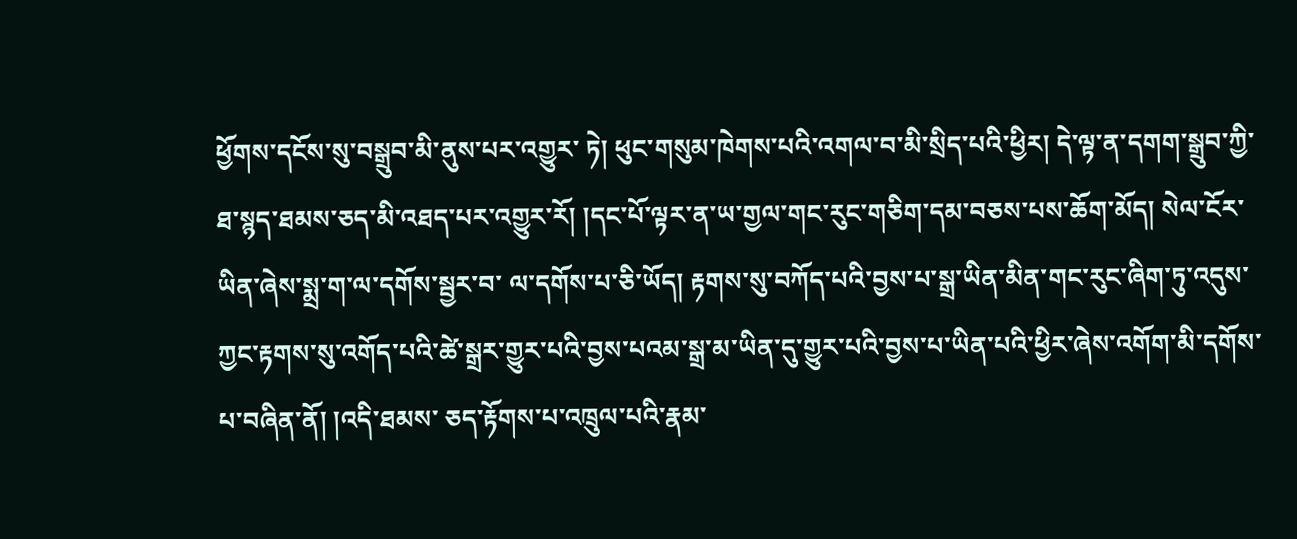ཕྱོགས་དངོས་སུ་བསྒྲུབ་མི་ནུས་པར་འགྱུར་ ཏེ། ཕུང་གསུམ་ཁེགས་པའི་འགལ་བ་མི་སྲིད་པའི་ཕྱིར། དེ་ལྟ་ན་དགག་སྒྲུབ་ཀྱི་ཐ་སྙད་ཐམས་ཅད་མི་འཐད་པར་འགྱུར་རོ། །དང་པོ་ལྟར་ན་ཡ་གྱལ་གང་རུང་གཅིག་དམ་བཅས་པས་ཆོག་མོད། སེལ་ངོར་ཡིན་ཞེས་སྨྲ་ག་ལ་དགོས་སྦྱར་བ་ ལ་དགོས་པ་ཅི་ཡོད། རྟགས་སུ་བཀོད་པའི་བྱས་པ་སྒྲ་ཡིན་མིན་གང་རུང་ཞིག་ཏུ་འདུས་ཀྱང་རྟགས་སུ་འགོད་པའི་ཚེ་སྒྲར་གྱུར་པའི་བྱས་པའམ་སྒྲ་མ་ཡིན་དུ་གྱུར་པའི་བྱས་པ་ཡིན་པའི་ཕྱིར་ཞེས་འགོག་མི་དགོས་པ་བཞིན་ནོ། །འདི་ཐམས་ ཅད་རྟོགས་པ་འཁྲུལ་པའི་རྣམ་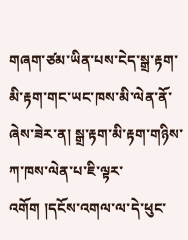གཞག་ཙམ་ཡིན་པས་ངེད་སྒྲ་རྟག་མི་རྟག་གང་ཡང་ཁས་མི་ལེན་ནོ་ཞེས་ཟེར་ན། སྒྲ་རྟག་མི་རྟག་གཉིས་ཀ་ཁས་ལེན་པ་ཇི་ལྟར་འགོག །དངོས་འགལ་ལ་དེ་ཕུང་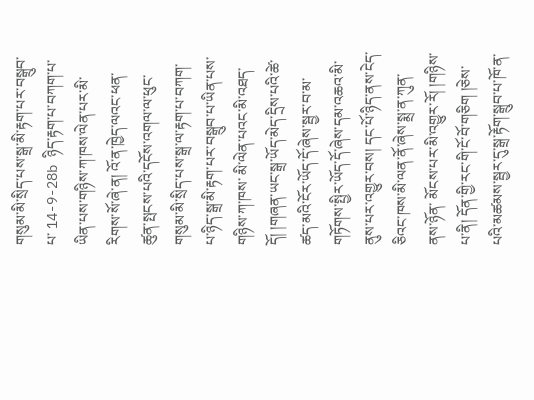གསུམ་མི་སྲིད་པས་སྒྲ་མི་རྟག་པར་བསྒྲུབ་པ་ 14-9-28b ཉིད་རྟག་པ་བཀག་པ་ཡིན་པས་གཉིས་ཀ་ཁས་ལེན་པར་མི་རིགས་སོ་ཞེ་ན། འོ་ན་ཁྱེད་ལའང་ཕན་ཚུན་སྤངས་པའི་དངོས་འགལ་ལ་ཕུང་གསུམ་མི་སྲིད་པས་སྒྲ་ལ་རྟག་པ་བཀག་པ་ཉིད་སྒྲ་མི་རྟག་པར་བསྒྲུབ་པ་ཡིན་པས་གཉིས་ཀ་ཁས་ མི་ལེན་པའང་མི་འཐད་དོ། །གཞན་ཡང་སྒྲ་ཡོད་མེད་དྲིས་པའི་ཚེ་ཚད་མའི་ངོར་ཡོད་དོ་ཞེས་སྦྱར་བ་མ་གཏོགས་སྤྱིར་ཡོད་དོ་ཞེས་དམ་འཆའ་མི་ནུས་པར་འགྱུར་བས། དང་པོ་ཉིད་ནས་ངེད་ཅིའང་ཁས་མི་ལན་ནོ་ཞེས་སྨྲ་ན་ཀུན་ནས་ཉོན་ མོངས་པར་མི་འགྱུར་རོ། །གཉིས་པ་ནི། དོན་གྱི་རང་གི་ངོ་བོ་གཅིག །ཅེས་པའི་མཚམས་སྦྱར་དུ་སྒྲ་རྟོག་སྒྲུབ་པ་ཁོ་ན་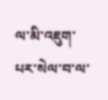ལ་མི་འཇུག་པར་སེལ་བ་ལ་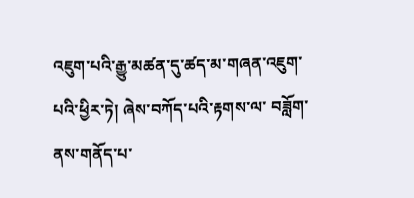འཇུག་པའི་རྒྱུ་མཚན་དུ་ཚད་མ་གཞན་འཇུག་པའི་ཕྱིར་ཏེ། ཞེས་བཀོད་པའི་རྟགས་ལ་ བཟློག་ནས་གནོད་པ་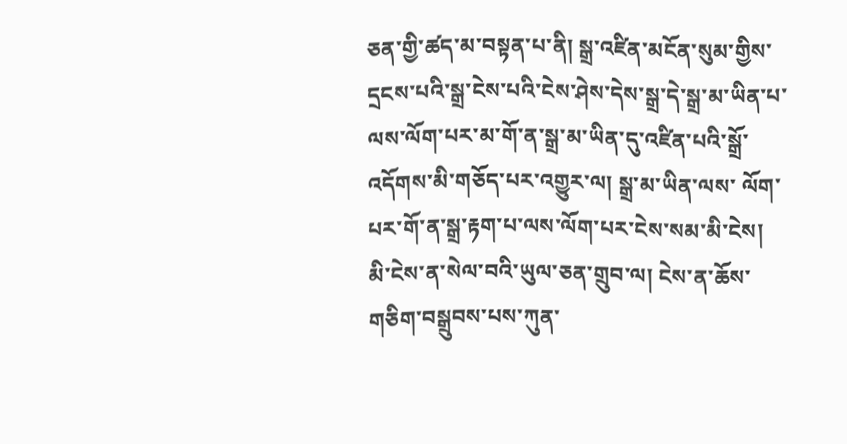ཅན་གྱི་ཚད་མ་བསྟན་པ་ནི། སྒྲ་འཛིན་མངོན་སུམ་གྱིས་དྲངས་པའི་སྒྲ་ངེས་པའི་ངེས་ཤེས་དེས་སྒྲ་དེ་སྒྲ་མ་ཡིན་པ་ལས་ལོག་པར་མ་གོ་ན་སྒྲ་མ་ཡིན་དུ་འཛིན་པའི་སྒྲོ་འདོགས་མི་གཅོད་པར་འགྱུར་ལ། སྒྲ་མ་ཡིན་ལས་ ལོག་པར་གོ་ན་སྒྲ་རྟག་པ་ལས་ལོག་པར་ངེས་སམ་མི་ངེས། མི་ངེས་ན་སེལ་བའི་ཡུལ་ཅན་གྲུབ་ལ། ངེས་ན་ཆོས་གཅིག་བསྒྲུབས་པས་ཀུན་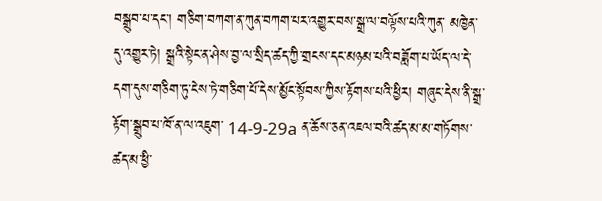བསྒྲུབ་པ་དང་། གཅིག་བཀག་ན་ཀུན་བཀག་པར་འགྱུར་བས་སྒྲ་ལ་བལྟོས་པའི་ཀུན་ མཁྱེན་དུ་འགྱུར་ཏེ། སྒྲའི་སྟེང་ན་ཤེས་བྱ་ལ་སྲིད་ཚད་ཀྱི་གྲངས་དང་མཉམ་པའི་བཟློག་པ་ཡོད་ལ་དེ་དག་དུས་གཅིག་ཏུ་ངེས་ཏེ་གཅིག་པོ་དེས་མྱོང་སྟོབས་ཀྱིས་རྟོགས་པའི་ཕྱིར། གཞུང་དེས་ནི་སྒྲ་རྟོག་སྒྲུབ་པ་ཁོ་ན་ལ་འཇུག་ 14-9-29a ན་ཆོས་ཅན་འཇལ་བའི་ཚད་མ་མ་གཏོགས་ཚད་མ་ཕྱི་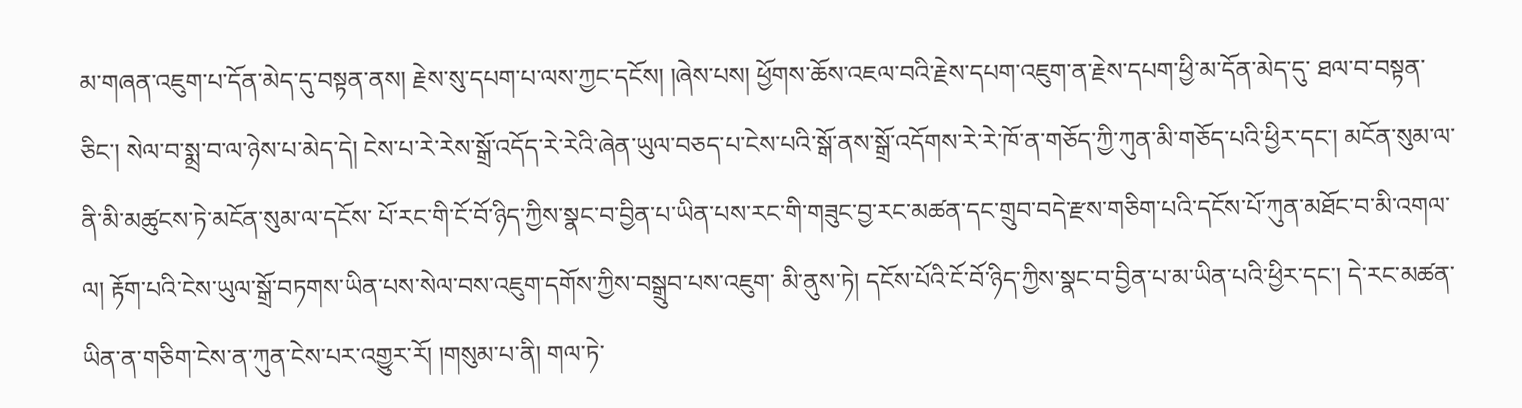མ་གཞན་འཇུག་པ་དོན་མེད་དུ་བསྟན་ནས། རྗེས་སུ་དཔག་པ་ལས་ཀྱང་དངོས། །ཞེས་པས། ཕྱོགས་ཆོས་འཇལ་བའི་རྗེས་དཔག་འཇུག་ན་རྗེས་དཔག་ཕྱི་མ་དོན་མེད་དུ་ ཐལ་བ་བསྟན་ཅིང་། སེལ་བ་སྨྲ་བ་ལ་ཉེས་པ་མེད་དེ། ངེས་པ་རེ་རེས་སྒྲོ་འདོད་རེ་རེའི་ཞེན་ཡུལ་བཅད་པ་ངེས་པའི་སྒོ་ནས་སྒྲོ་འདོགས་རེ་རེ་ཁོ་ན་གཅོད་ཀྱི་ཀུན་མི་གཅོད་པའི་ཕྱིར་དང་། མངོན་སུམ་ལ་ནི་མི་མཚུངས་ཏེ་མངོན་སུམ་ལ་དངོས་ པོ་རང་གི་ངོ་བོ་ཉིད་ཀྱིས་སྣང་བ་བྱིན་པ་ཡིན་པས་རང་གི་གཟུང་བྱ་རང་མཚན་དང་གྲུབ་བདེ་རྫས་གཅིག་པའི་དངོས་པོ་ཀུན་མཐོང་བ་མི་འགལ་ལ། རྟོག་པའི་ངེས་ཡུལ་སྒྲོ་བཏགས་ཡིན་པས་སེལ་བས་འཇུག་དགོས་ཀྱིས་བསྒྲུབ་པས་འཇུག་ མི་ནུས་ཏེ། དངོས་པོའི་ངོ་བོ་ཉིད་ཀྱིས་སྣང་བ་བྱིན་པ་མ་ཡིན་པའི་ཕྱིར་དང་། དེ་རང་མཚན་ཡིན་ན་གཅིག་ངེས་ན་ཀུན་ངེས་པར་འགྱུར་རོ། །གསུམ་པ་ནི། གལ་ཏེ་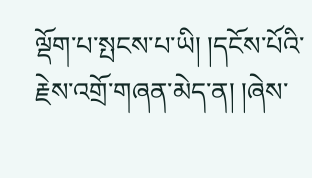ལྡོག་པ་སྤངས་པ་ཡི། །དངོས་པོའི་རྗེས་འགྲོ་གཞན་མེད་ན། །ཞེས་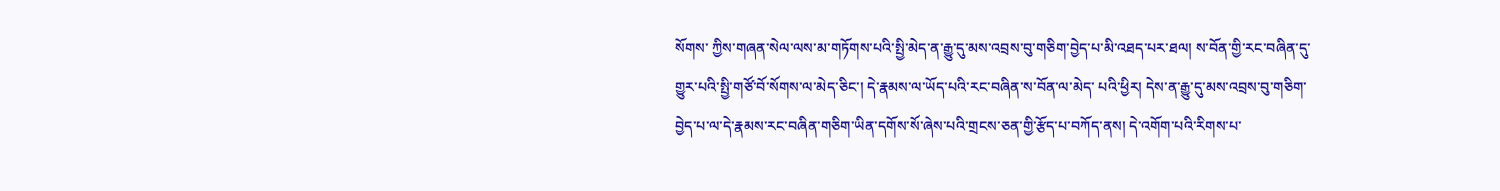སོགས་ ཀྱིས་གཞན་སེལ་ལས་མ་གཏོགས་པའི་སྤྱི་མེད་ན་རྒྱུ་དུ་མས་འབྲས་བུ་གཅིག་བྱེད་པ་མི་འཐད་པར་ཐལ། ས་བོན་གྱི་རང་བཞིན་དུ་གྱུར་པའི་སྤྱི་གཙོ་བོ་སོགས་ལ་མེད་ཅིང་། དེ་རྣམས་ལ་ཡོད་པའི་རང་བཞིན་ས་བོན་ལ་མེད་ པའི་ཕྱིར། དེས་ན་རྒྱུ་དུ་མས་འབྲས་བུ་གཅིག་བྱེད་པ་ལ་དེ་རྣམས་རང་བཞིན་གཅིག་ཡིན་དགོས་སོ་ཞེས་པའི་གྲངས་ཅན་གྱི་རྩོད་པ་བཀོད་ནས། དེ་འགོག་པའི་རིགས་པ་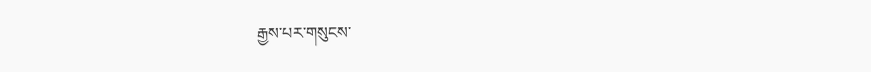རྒྱས་པར་གསུངས་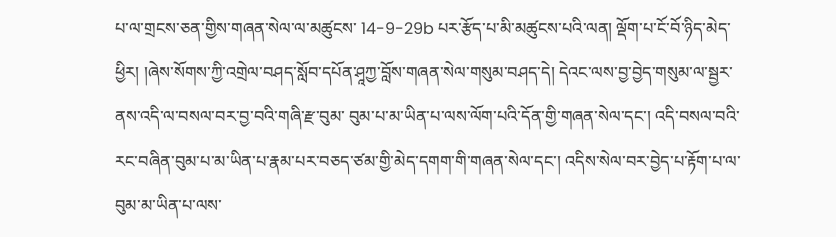པ་ལ་གྲངས་ཅན་གྱིས་གཞན་སེལ་ལ་མཚུངས་ 14-9-29b པར་རྩོད་པ་མི་མཚུངས་པའི་ལན། ལྡོག་པ་ངོ་བོ་ཉིད་མེད་ཕྱིར། །ཞེས་སོགས་ཀྱི་འགྲེལ་བཤད་སློབ་དཔོན་ཤཱཀྱ་བློས་གཞན་སེལ་གསུམ་བཤད་དེ། དེའང་ལས་བྱ་བྱེད་གསུམ་ལ་སྦྱར་ནས་འདི་ལ་བསལ་བར་བྱ་བའི་གཞི་རྫ་བུམ་ བུམ་པ་མ་ཡིན་པ་ལས་ལོག་པའི་དོན་གྱི་གཞན་སེལ་དང་། འདི་བསལ་བའི་རང་བཞིན་བུམ་པ་མ་ཡིན་པ་རྣམ་པར་བཅད་ཙམ་གྱི་མེད་དགག་གི་གཞན་སེལ་དང་། འདིས་སེལ་བར་བྱེད་པ་རྟོག་པ་ལ་བུམ་མ་ཡིན་པ་ལས་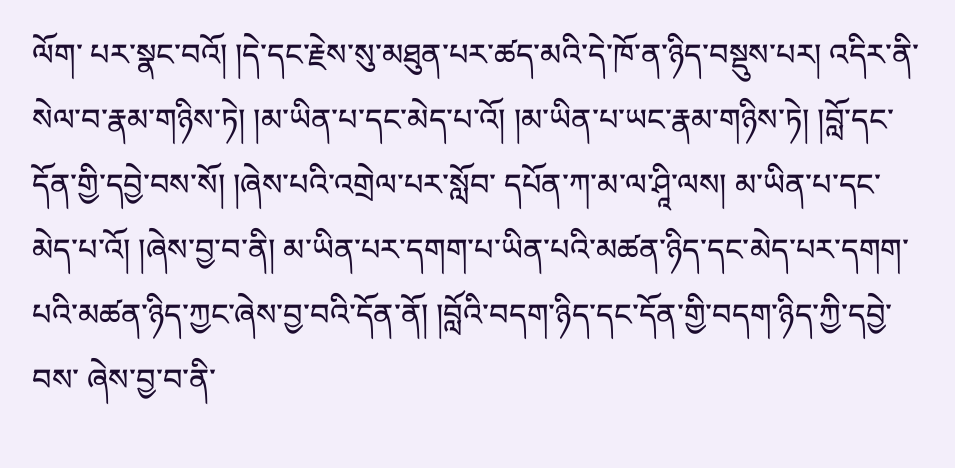ལོག་ པར་སྣང་བའོ། །དེ་དང་རྗེས་སུ་མཐུན་པར་ཚད་མའི་དེ་ཁོ་ན་ཉིད་བསྡུས་པར། འདིར་ནི་སེལ་བ་རྣམ་གཉིས་ཏེ། །མ་ཡིན་པ་དང་མེད་པ་འོ། །མ་ཡིན་པ་ཡང་རྣམ་གཉིས་ཏེ། །བློ་དང་དོན་གྱི་དབྱེ་བས་སོ། །ཞེས་པའི་འགྲེལ་པར་སློབ་ དཔོན་ཀ་མ་ལ་ཤཱི་ལས། མ་ཡིན་པ་དང་མེད་པ་འོ། །ཞེས་བྱ་བ་ནི། མ་ཡིན་པར་དགག་པ་ཡིན་པའི་མཚན་ཉིད་དང་མེད་པར་དགག་པའི་མཚན་ཉིད་ཀྱང་ཞེས་བྱ་བའི་དོན་ནོ། །བློའི་བདག་ཉིད་དང་དོན་གྱི་བདག་ཉིད་ཀྱི་དབྱེ་བས་ ཞེས་བྱ་བ་ནི་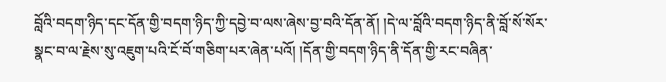བློའི་བདག་ཉིད་དང་དོན་གྱི་བདག་ཉིད་ཀྱི་དབྱེ་བ་ལས་ཞེས་བྱ་བའི་དོན་ནོ། །དེ་ལ་བློའི་བདག་ཉིད་ནི་བློ་སོ་སོར་སྣང་བ་ལ་རྗེས་སུ་འཇུག་པའི་ངོ་བོ་གཅིག་པར་ཞེན་པའོ། །དོན་གྱི་བདག་ཉིད་ནི་དོན་གྱི་རང་བཞིན་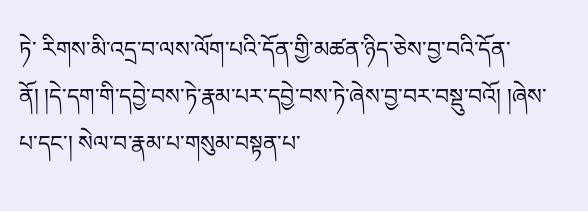ཏེ་ རིགས་མི་འདྲ་བ་ལས་ལོག་པའི་དོན་གྱི་མཚན་ཉིད་ཅེས་བྱ་བའི་དོན་ནོ། །དེ་དག་གི་དབྱེ་བས་ཏེ་རྣམ་པར་དབྱེ་བས་ཏེ་ཞེས་བྱ་བར་བསྡུ་བའོ། །ཞེས་པ་དང་། སེལ་བ་རྣམ་པ་གསུམ་བསྟན་པ་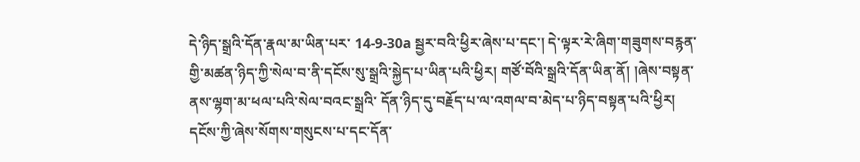དེ་ཉིད་སྒྲའི་དོན་རྣལ་མ་ཡིན་པར་ 14-9-30a སྦྱར་བའི་ཕྱིར་ཞེས་པ་དང་། དེ་ལྟར་རེ་ཞིག་གཟུགས་བརྙན་གྱི་མཚན་ཉིད་ཀྱི་སེལ་བ་ནི་དངོས་སུ་སྒྲའི་སྐྱེད་པ་ཡིན་པའི་ཕྱིར། གཙོ་བོའི་སྒྲའི་དོན་ཡིན་ནོ། །ཞེས་བསྟན་ནས་ལྷག་མ་ཕལ་པའི་སེལ་བའང་སྒྲའི་ དོན་ཉིད་དུ་བརྗོད་པ་ལ་འགལ་བ་མེད་པ་ཉིད་བསྟན་པའི་ཕྱིར། དངོས་ཀྱི་ཞེས་སོགས་གསུངས་པ་དང་དོན་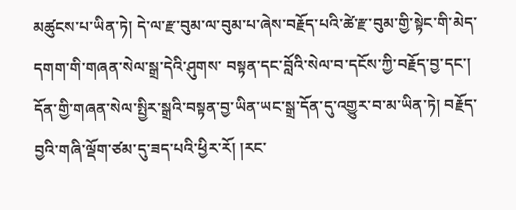མཚུངས་པ་ཡིན་ཏེ། དེ་ལ་རྫ་བུམ་ལ་བུམ་པ་ཞེས་བརྗོད་པའི་ཚེ་རྫ་བུམ་གྱི་སྟེང་གི་མེད་དགག་གི་གཞན་སེལ་སྒྲ་དེའི་ཤུགས་ བསྟན་དང་བློའི་སེལ་བ་དངོས་ཀྱི་བརྗོད་བྱ་དང་། དོན་གྱི་གཞན་སེལ་སྤྱིར་སྒྲའི་བསྟན་བྱ་ཡིན་ཡང་སྒྲ་དོན་དུ་འགྱུར་བ་མ་ཡིན་ཏེ། བརྗོད་བྱའི་གཞི་ལྡོག་ཙམ་དུ་ཟད་པའི་ཕྱིར་རོ། །རང་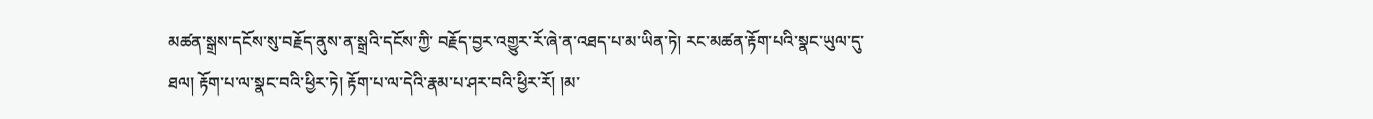མཚན་སྒྲས་དངོས་སུ་བརྗོད་ནུས་ན་སྒྲའི་དངོས་ཀྱི་ བརྗོད་བྱར་འགྱུར་རོ་ཞེ་ན་འཐད་པ་མ་ཡིན་ཏེ། རང་མཚན་རྟོག་པའི་སྣང་ཡུལ་དུ་ཐལ། རྟོག་པ་ལ་སྣང་བའི་ཕྱིར་ཏེ། རྟོག་པ་ལ་དེའི་རྣམ་པ་ཤར་བའི་ཕྱིར་རོ། །མ་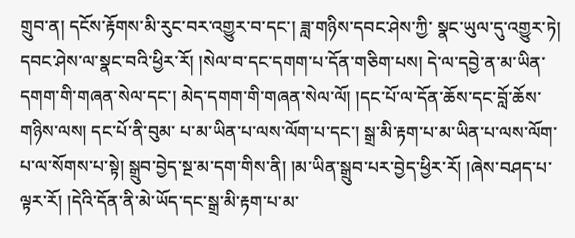གྲུབ་ན། དངོས་རྟོགས་མི་རུང་བར་འགྱུར་བ་དང་། ཟླ་གཉིས་དབང་ཤེས་ཀྱི་ སྣང་ཡུལ་དུ་འགྱུར་ཏེ། དབང་ཤེས་ལ་སྣང་བའི་ཕྱིར་རོ། །སེལ་བ་དང་དགག་པ་དོན་གཅིག་པས། དེ་ལ་དབྱེ་ན་མ་ཡིན་དགག་གི་གཞན་སེལ་དང་། མེད་དགག་གི་གཞན་སེལ་ལོ། །དང་པོ་ལ་དོན་ཆོས་དང་བློ་ཆོས་གཉིས་ལས། དང་པོ་ནི་བུམ་ པ་མ་ཡིན་པ་ལས་ལོག་པ་དང་། སྒྲ་མི་རྟག་པ་མ་ཡིན་པ་ལས་ལོག་པ་ལ་སོགས་པ་སྟེ། སྒྲུབ་བྱེད་སྔ་མ་དག་གིས་ནི། །མ་ཡིན་སྒྲུབ་པར་བྱེད་ཕྱིར་རོ། །ཞེས་བཤད་པ་ལྟར་རོ། །དེའི་དོན་ནི་མེ་ཡོད་དང་སྒྲ་མི་རྟག་པ་མ་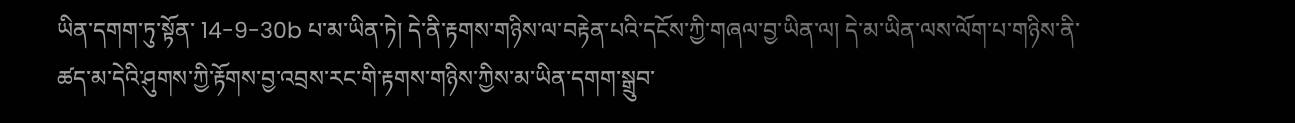ཡིན་དགག་ཏུ་སྟོན་ 14-9-30b པ་མ་ཡིན་ཏེ། དེ་ནི་རྟགས་གཉིས་ལ་བརྟེན་པའི་དངོས་ཀྱི་གཞལ་བྱ་ཡིན་ལ། དེ་མ་ཡིན་ལས་ལོག་པ་གཉིས་ནི་ཚད་མ་དེའི་ཤུགས་ཀྱི་རྟོགས་བྱ་འབྲས་རང་གི་རྟགས་གཉིས་ཀྱིས་མ་ཡིན་དགག་སྒྲུབ་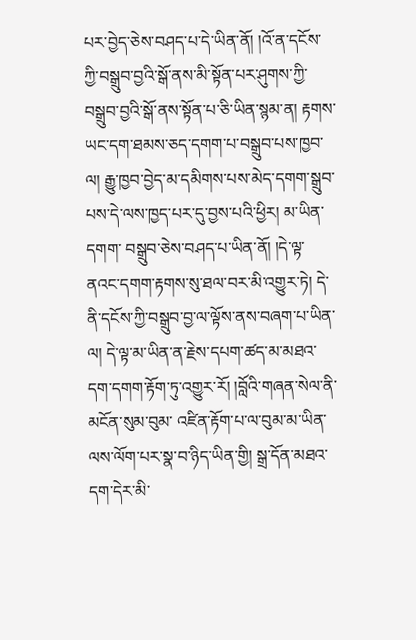པར་བྱེད་ཅེས་བཤད་པ་དེ་ཡིན་ནོ། །འོ་ན་དངོས་ ཀྱི་བསྒྲུབ་བྱའི་སྒོ་ནས་མི་སྟོན་པར་ཤུགས་ཀྱི་བསྒྲུབ་བྱའི་སྒོ་ནས་སྟོན་པ་ཅི་ཡིན་སྙམ་ན། རྟགས་ཡང་དག་ཐམས་ཅད་དགག་པ་བསྒྲུབ་པས་ཁྱབ་ལ། རྒྱུ་ཁྱབ་བྱེད་མ་དམིགས་པས་མེད་དགག་སྒྲུབ་པས་དེ་ལས་ཁྱད་པར་དུ་བྱས་པའི་ཕྱིར། མ་ཡིན་དགག་ བསྒྲུབ་ཅེས་བཤད་པ་ཡིན་ནོ། །དེ་ལྟ་ནའང་དགག་རྟགས་སུ་ཐལ་བར་མི་འགྱུར་ཏེ། དེ་ནི་དངོས་ཀྱི་བསྒྲུབ་བྱ་ལ་ལྟོས་ནས་བཞག་པ་ཡིན་ལ། དེ་ལྟ་མ་ཡིན་ན་རྗེས་དཔག་ཚད་མ་མཐའ་དག་དགག་རྟོག་ཏུ་འགྱུར་རོ། །བློའི་གཞན་སེལ་ནི་མངོན་སུམ་བུམ་ འཛིན་རྟོག་པ་ལ་བུམ་མ་ཡིན་ལས་ལོག་པར་སྣ་བ་ཉིད་ཡིན་གྱི། སྒྲ་དོན་མཐའ་དག་དེར་མི་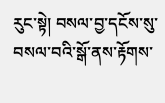རུང་སྟེ། བསལ་བྱ་དངོས་སུ་བསལ་བའི་སྒོ་ནས་རྟོགས་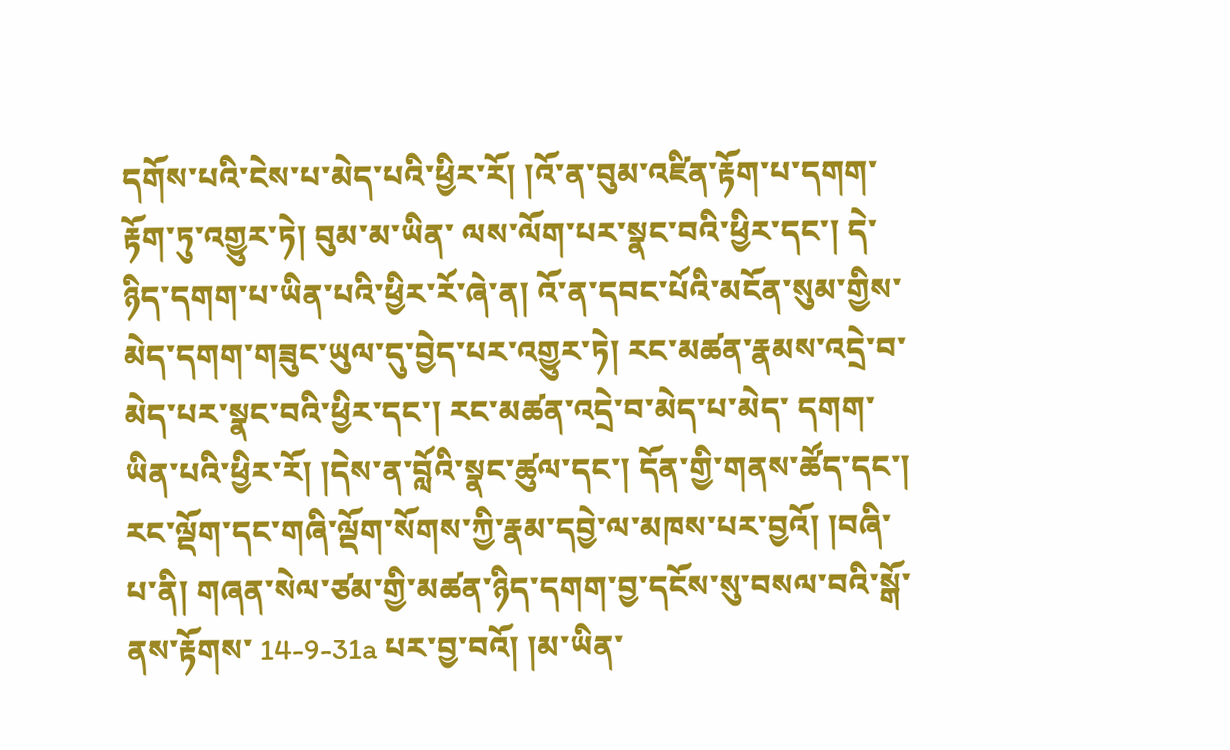དགོས་པའི་ངེས་པ་མེད་པའི་ཕྱིར་རོ། །འོ་ན་བུམ་འཛིན་རྟོག་པ་དགག་རྟོག་ཏུ་འགྱུར་ཏེ། བུམ་མ་ཡིན་ ལས་ལོག་པར་སྣང་བའི་ཕྱིར་དང་། དེ་ཉིད་དགག་པ་ཡིན་པའི་ཕྱིར་རོ་ཞེ་ན། འོ་ན་དབང་པོའི་མངོན་སུམ་གྱིས་མེད་དགག་གཟུང་ཡུལ་དུ་བྱེད་པར་འགྱུར་ཏེ། རང་མཚན་རྣམས་འདྲེ་བ་མེད་པར་སྣང་བའི་ཕྱིར་དང་། རང་མཚན་འདྲེ་བ་མེད་པ་མེད་ དགག་ཡིན་པའི་ཕྱིར་རོ། །དེས་ན་བློའི་སྣང་ཚུལ་དང་། དོན་གྱི་གནས་ཚོད་དང་། རང་ལྡོག་དང་གཞི་ལྡོག་སོགས་ཀྱི་རྣམ་དབྱེ་ལ་མཁས་པར་བྱའོ། །བཞི་པ་ནི། གཞན་སེལ་ཙམ་གྱི་མཚན་ཉིད་དགག་བྱ་དངོས་སུ་བསལ་བའི་སྒོ་ནས་རྟོགས་ 14-9-31a པར་བྱ་བའོ། །མ་ཡིན་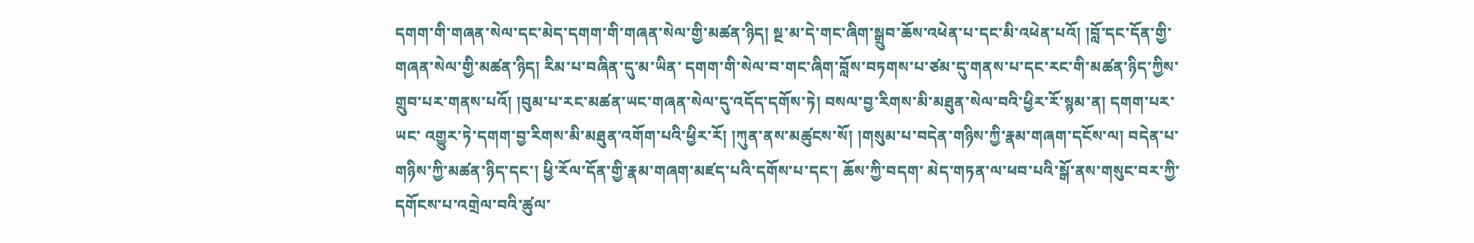དགག་གི་གཞན་སེལ་དང་མེད་དགག་གི་གཞན་སེལ་གྱི་མཚན་ཉིད། སྔ་མ་དེ་གང་ཞིག་སྒྲུབ་ཆོས་འཕེན་པ་དང་མི་འཕེན་པའོ། །བློ་དང་དོན་གྱི་གཞན་སེལ་གྱི་མཚན་ཉིད། རིམ་པ་བཞིན་དུ་མ་ཡིན་ དགག་གི་སེལ་བ་གང་ཞིག་བློས་བཏགས་པ་ཙམ་དུ་གནས་པ་དང་རང་གི་མཚན་ཉིད་ཀྱིས་གྲུབ་པར་གནས་པའོ། །བུམ་པ་རང་མཚན་ཡང་གཞན་སེལ་དུ་འདོད་དགོས་ཏེ། བསལ་བྱ་རིགས་མི་མཐུན་སེལ་བའི་ཕྱིར་རོ་སྙམ་ན། དགག་པར་ཡང་ འགྱུར་ཏེ་དགག་བྱ་རིགས་མི་མཐུན་འགོག་པའི་ཕྱིར་རོ། །ཀུན་ནས་མཚུངས་སོ། །གསུམ་པ་བདེན་གཉིས་ཀྱི་རྣམ་གཞག་དངོས་ལ། བདེན་པ་གཉིས་ཀྱི་མཚན་ཉིད་དང་། ཕྱི་རོལ་དོན་གྱི་རྣམ་གཞག་མཛད་པའི་དགོས་པ་དང་། ཆོས་ཀྱི་བདག་ མེད་གཏན་ལ་ཕབ་པའི་སྒོ་ནས་གསུང་བར་ཀྱི་དགོངས་པ་འགྲེལ་བའི་ཚུལ་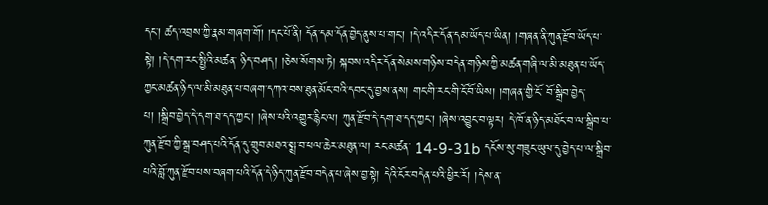དང་། ཚད་འབྲས་ཀྱི་རྣམ་གཞག་གོ། །དང་པོ་ནི། དོན་དམ་དོན་བྱེད་ནུས་པ་གང་། །དེ་འདིར་དོན་དམ་ཡོད་པ་ཡིན། །གཞན་ནི་ཀུན་རྫོབ་ཡོད་པ་སྟེ། །དེ་དག་རང་སྤྱིའི་མཚན་ ཉིད་བཤད། །ཅེས་སོགས་ཏེ། སྐབས་འདིར་དོན་སེམས་གཉིས་བདེན་གཉིས་ཀྱི་མཚན་གཞི་ལ་མི་མཐུན་པ་ཡོད་ཀྱང་མཚན་ཉིད་ལ་མི་མཐུན་པ་བཞག་དཀའ་བས་ཐུན་མོང་བའི་དབང་དུ་བྱས་ནས། གང་གི་རང་གི་ངོ་བོ་ཡིས། །གཞན་གྱི་ངོ་ བོ་སྒྲིབ་བྱེད་པ། །སྒྲིབ་བྱེད་དེ་དག་ཐ་དད་ཀྱང་། །ཞེས་པའི་འགྱུར་རྙིང་ལ། ཀུན་རྫོབ་དེ་དག་ཐ་དད་ཀྱང་། །ཞེས་འབྱུང་བ་ལྟར། དེ་ཁོ་ན་ཉིད་མཐོང་བ་ལ་སྒྲིབ་པ་ཀུན་རྫོབ་ཀྱི་སྒྲ་བཤད་པའི་དོན་དུ་གྲུབ་མཐའ་སྨྲ་བ་ཕལ་ཆེར་མཐུན་ལ། རང་མཚན་ 14-9-31b དངོས་སུ་གཟུང་ཡུལ་དུ་བྱེད་པ་ལ་སྒྲིབ་པའི་བློ་ཀུན་རྫོབ་པས་བཞག་པའི་དོན་དེ་ཉིད་ཀུན་རྫོབ་བདེན་པ་ཞེས་བྱ་སྟེ། དེའི་ངོར་བདེན་པའི་ཕྱིར་རོ། །དེས་ན་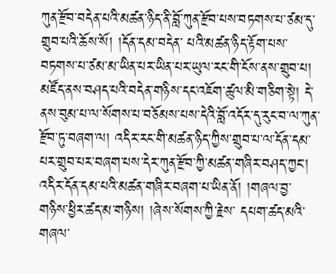ཀུན་རྫོབ་བདེན་པའི་མཚན་ཉིད་ནི་བློ་ཀུན་རྫོབ་པས་བཏགས་པ་ཙམ་དུ་གྲུབ་པའི་ཆོས་སོ། །དོན་དམ་བདེན་ པའི་མཚན་ཉིད་རྟོག་པས་བཏགས་པ་ཙམ་མ་ཡིན་པར་ཡིན་པར་ཡུལ་རང་གི་ངོས་ནས་གྲུབ་པ། མཛོད་ནས་བཤད་པའི་བདེན་གཉིས་དང་འཇོག་ཚུལ་མི་གཅིག་སྟེ། དེ་ནས་བུམ་པ་ལ་སོགས་པ་བཅོམས་པས་དེའི་བློ་འདོར་དུ་རུང་བ་ལ་ཀུན་རྫོབ་ཏུ་བཞག་ལ། འདིར་རང་གི་མཚན་ཉིད་ཀྱིས་གྲུབ་པ་ལ་དོན་དམ་པར་གྲུབ་པར་བཞག་པས་དེར་ཀུན་རྫོབ་ཀྱི་མཚན་གཞིར་བཤད་ཀྱང་། འདིར་དོན་དམ་པའི་མཚན་གཞིར་བཞག་པ་ཡིན་ནོ། །གཞལ་བྱ་གཉིས་ཕྱིར་ཚད་མ་གཉིས། །ཞེས་སོགས་ཀྱི་རྗེས་ དཔག་ཚད་མའི་གཞལ་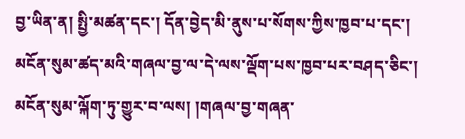བྱ་ཡིན་ན། སྤྱི་མཚན་དང་། དོན་བྱེད་མི་ནུས་པ་སོགས་ཀྱིས་ཁྱབ་པ་དང་། མངོན་སུམ་ཚད་མའི་གཞལ་བྱ་ལ་དེ་ལས་ལྡོག་པས་ཁྱབ་པར་བཤད་ཅིང་། མངོན་སུམ་ལྐོག་ཏུ་གྱུར་བ་ལས། །གཞལ་བྱ་གཞན་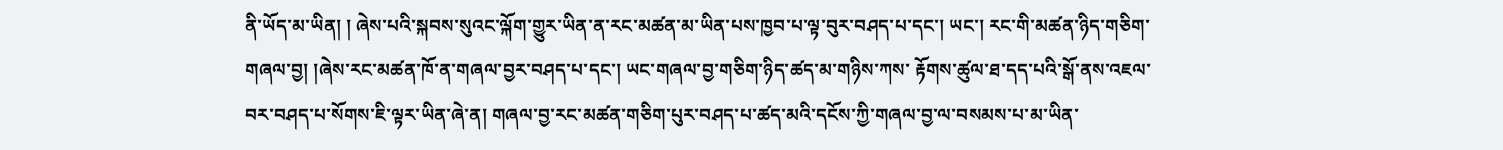ནི་ཡོད་མ་ཡིན། ། ཞེས་པའི་སྐབས་སུའང་ལྐོག་གྱུར་ཡིན་ན་རང་མཚན་མ་ཡིན་པས་ཁྱབ་པ་ལྟ་བུར་བཤད་པ་དང་། ཡང་། རང་གི་མཚན་ཉིད་གཅིག་གཞལ་བྱ། །ཞེས་རང་མཚན་ཁོ་ན་གཞལ་བྱར་བཤད་པ་དང་། ཡང་གཞལ་བྱ་གཅིག་ཉིད་ཚད་མ་གཉིས་ཀས་ རྟོགས་ཚུལ་ཐ་དད་པའི་སྒོ་ནས་འཇལ་བར་བཤད་པ་སོགས་ཇི་ལྟར་ཡིན་ཞེ་ན། གཞལ་བྱ་རང་མཚན་གཅིག་པུར་བཤད་པ་ཚད་མའི་དངོས་ཀྱི་གཞལ་བྱ་ལ་བསམས་པ་མ་ཡིན་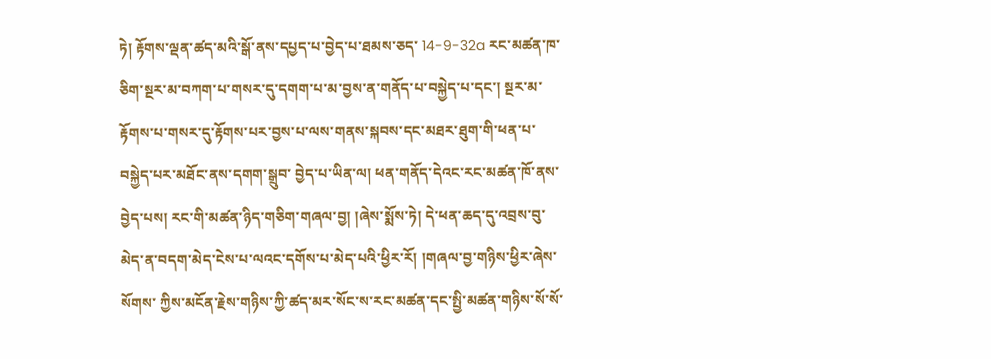ཏེ། རྟོགས་ལྡན་ཚད་མའི་སྒོ་ནས་དཔྱད་པ་བྱེད་པ་ཐམས་ཅད་ 14-9-32a རང་མཚན་ཁ་ཅིག་སྔར་མ་བཀག་པ་གསར་དུ་དགག་པ་མ་བྱས་ན་གནོད་པ་བསྐྱེད་པ་དང་། སྔར་མ་རྟོགས་པ་གསར་དུ་རྟོགས་པར་བྱས་པ་ལས་གནས་སྐབས་དང་མཐར་ཐུག་གི་ཕན་པ་བསྐྱེད་པར་མཐོང་ནས་དགག་སྒྲུབ་ བྱེད་པ་ཡིན་ལ། ཕན་གནོད་དེའང་རང་མཚན་ཁོ་ནས་བྱེད་པས། རང་གི་མཚན་ཉིད་གཅིག་གཞལ་བྱ། །ཞེས་སྨོས་ཏེ། དེ་ཕན་ཆད་དུ་འབྲས་བུ་མེད་ན་བདག་མེད་ངེས་པ་ལའང་དགོས་པ་མེད་པའི་ཕྱིར་རོ། །གཞལ་བྱ་གཉིས་ཕྱིར་ཞེས་སོགས་ ཀྱིས་མངོན་རྗེས་གཉིས་ཀྱི་ཚད་མར་སོང་ས་རང་མཚན་དང་སྤྱི་མཚན་གཉིས་སོ་སོ་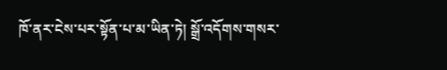ཁོ་ནར་ངེས་པར་སྟོན་པ་མ་ཡིན་ཏེ། སྒྲོ་འདོགས་གསར་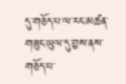དུ་གཅོད་པ་ལ་རང་མཚན་གཟུང་ཡུལ་དུ་བྱས་ནས་གཅོད་པ་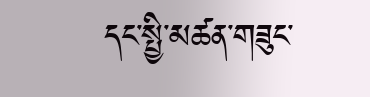དང་སྤྱི་མཚན་གཟུང་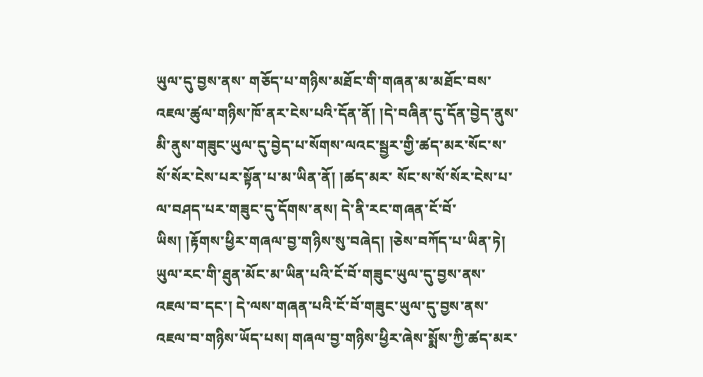ཡུལ་དུ་བྱས་ནས་ གཅོད་པ་གཉིས་མཐོང་གི་གཞན་མ་མཐོང་བས་འཇལ་ཚུལ་གཉིས་ཁོ་ནར་ངེས་པའི་དོན་ནོ། །དེ་བཞིན་དུ་དོན་བྱེད་ནུས་མི་ནུས་གཟུང་ཡུལ་དུ་བྱེད་པ་སོགས་ལའང་སྦྱར་གྱི་ཚད་མར་སོང་ས་སོ་སོར་ངེས་པར་སྟོན་པ་མ་ཡིན་ནོ། །ཚད་མར་ སོང་ས་སོ་སོར་ངེས་པ་ལ་བཤད་པར་གཟུང་དུ་དོགས་ནས། དེ་ནི་རང་གཞན་ངོ་བོ་ཡིས། །རྟོགས་ཕྱིར་གཞལ་བྱ་གཉིས་སུ་བཞེད། །ཅེས་བཀོད་པ་ཡིན་ཏེ། ཡུལ་རང་གི་ཐུན་མོང་མ་ཡིན་པའི་ངོ་བོ་གཟུང་ཡུལ་དུ་བྱས་ནས་འཇལ་བ་དང་། དེ་ལས་གཞན་པའི་ངོ་བོ་གཟུང་ཡུལ་དུ་བྱས་ནས་འཇལ་བ་གཉིས་ཡོད་པས། གཞལ་བྱ་གཉིས་ཕྱིར་ཞེས་སྨོས་ཀྱི་ཚད་མར་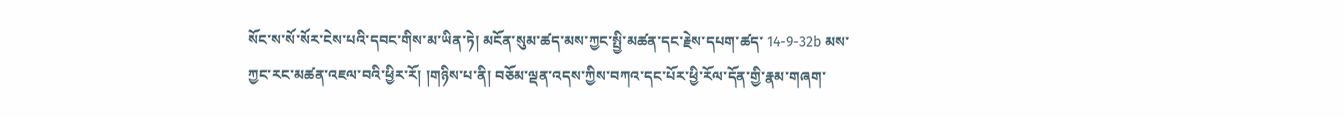སོང་ས་སོ་སོར་ངེས་པའི་དབང་གིས་མ་ཡིན་ཏེ། མངོན་སུམ་ཚད་མས་ཀྱང་སྤྱི་མཚན་དང་རྗེས་དཔག་ཚད་ 14-9-32b མས་ཀྱང་རང་མཚན་འཇལ་བའི་ཕྱིར་རོ། །གཉིས་པ་ནི། བཅོམ་ལྡན་འདས་ཀྱིས་བཀའ་དང་པོར་ཕྱི་རོལ་དོན་གྱི་རྣམ་གཞག་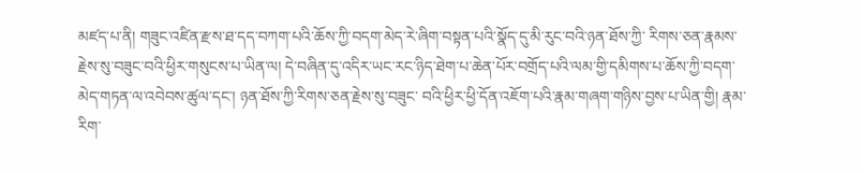མཛད་པ་ནི། གཟུང་འཛིན་རྫས་ཐ་དད་བཀག་པའི་ཆོས་ཀྱི་བདག་མེད་རེ་ཞིག་བསྟན་པའི་སྣོད་དུ་མི་རུང་བའི་ཉན་ཐོས་ཀྱི་ རིགས་ཅན་རྣམས་རྗེས་སུ་བཟུང་བའི་ཕྱིར་གསུངས་པ་ཡིན་ལ། དེ་བཞིན་དུ་འདིར་ཡང་རང་ཉིད་ཐེག་པ་ཆེན་པོར་བགྲོད་པའི་ལམ་གྱི་དམིགས་པ་ཆོས་ཀྱི་བདག་མེད་གཏན་ལ་འབེབས་ཚུལ་དང་། ཉན་ཐོས་ཀྱི་རིགས་ཅན་རྗེས་སུ་བཟུང་ བའི་ཕྱིར་ཕྱི་དོན་འཇོག་པའི་རྣམ་གཞག་གཉིས་བྱས་པ་ཡིན་གྱི། རྣམ་རིག་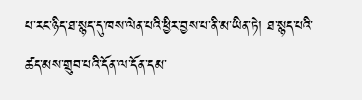པ་རང་ཉིད་ཐ་སྙད་དུ་ཁས་ལེན་པའི་ཕྱིར་བྱས་པ་ནི་མ་ཡིན་ཏེ། ཐ་སྙད་པའི་ཚད་མས་གྲུབ་པའི་དོན་ལ་དོན་དམ་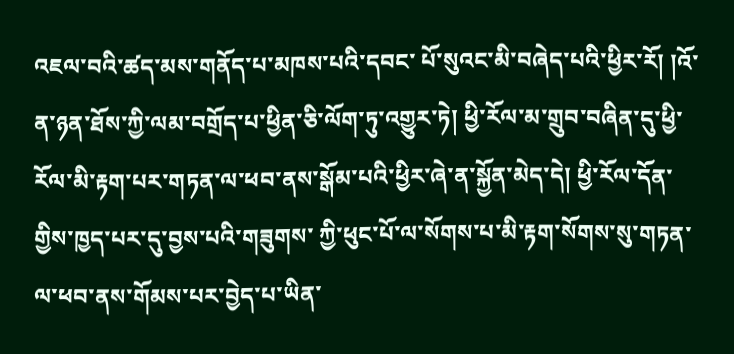འཇལ་བའི་ཚད་མས་གནོད་པ་མཁས་པའི་དབང་ པོ་སུའང་མི་བཞེད་པའི་ཕྱིར་རོ། །འོ་ན་ཉན་ཐོས་ཀྱི་ལམ་བགྲོད་པ་ཕྱིན་ཅི་ལོག་ཏུ་འགྱུར་ཏེ། ཕྱི་རོལ་མ་གྲུབ་བཞིན་དུ་ཕྱི་རོལ་མི་རྟག་པར་གཏན་ལ་ཕབ་ནས་སྒོམ་པའི་ཕྱིར་ཞེ་ན་སྐྱོན་མེད་དེ། ཕྱི་རོལ་དོན་གྱིས་ཁྱད་པར་དུ་བྱས་པའི་གཟུགས་ ཀྱི་ཕུང་པོ་ལ་སོགས་པ་མི་རྟག་སོགས་སུ་གཏན་ལ་ཕབ་ནས་གོམས་པར་བྱེད་པ་ཡིན་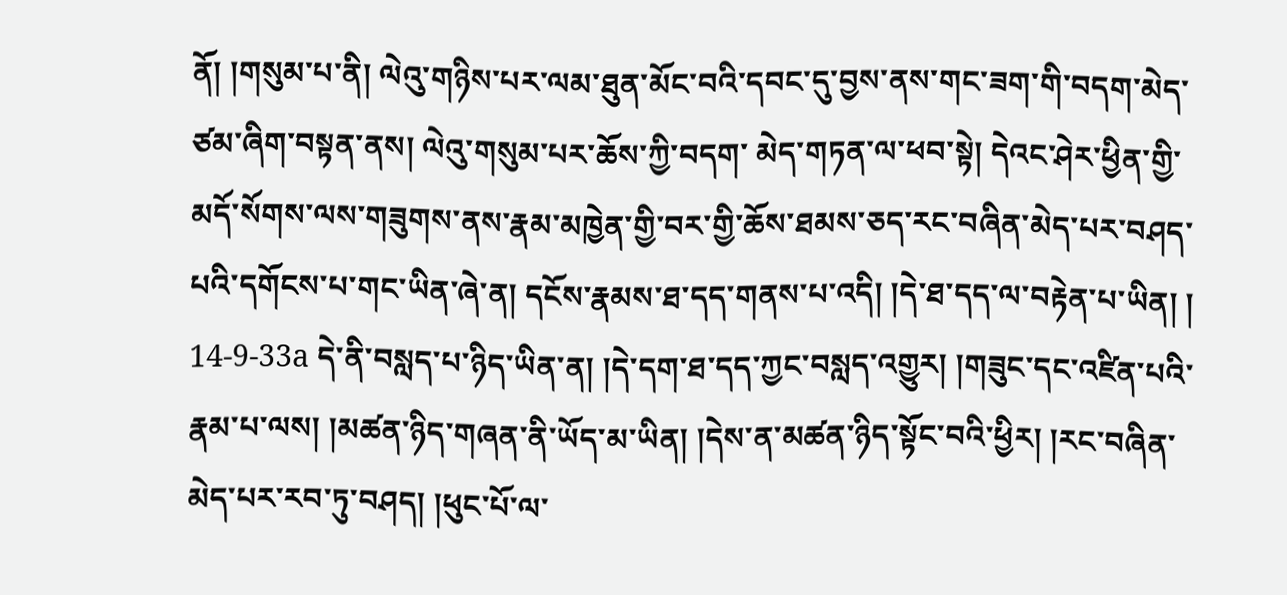ནོ། །གསུམ་པ་ནི། ལེའུ་གཉིས་པར་ལམ་ཐུན་མོང་བའི་དབང་དུ་བྱས་ནས་གང་ཟག་གི་བདག་མེད་ཙམ་ཞིག་བསྟན་ནས། ལེའུ་གསུམ་པར་ཆོས་ཀྱི་བདག་ མེད་གཏན་ལ་ཕབ་སྟེ། དེའང་ཤེར་ཕྱིན་གྱི་མདོ་སོགས་ལས་གཟུགས་ནས་རྣམ་མཁྱེན་གྱི་བར་གྱི་ཆོས་ཐམས་ཅད་རང་བཞིན་མེད་པར་བཤད་པའི་དགོངས་པ་གང་ཡིན་ཞེ་ན། དངོས་རྣམས་ཐ་དད་གནས་པ་འདི། །དེ་ཐ་དད་ལ་བརྟེན་པ་ཡིན། ། 14-9-33a དེ་ནི་བསླད་པ་ཉིད་ཡིན་ན། །དེ་དག་ཐ་དད་ཀྱང་བསླད་འགྱུར། །གཟུང་དང་འཛིན་པའི་རྣམ་པ་ལས། །མཚན་ཉིད་གཞན་ནི་ཡོད་མ་ཡིན། །དེས་ན་མཚན་ཉིད་སྟོང་བའི་ཕྱིར། །རང་བཞིན་མེད་པར་རབ་ཏུ་བཤད། །ཕུང་པོ་ལ་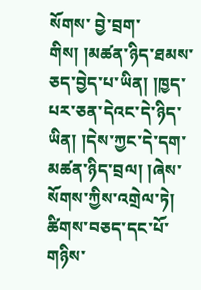སོགས་ བྱེ་བྲག་གིས། །མཚན་ཉིད་ཐམས་ཅད་བྱེད་པ་ཡིན། །ཁྱད་པར་ཅན་དེའང་དེ་ཉིད་ཡིན། །དེས་ཀྱང་དེ་དག་མཚན་ཉིད་བྲལ། །ཞེས་སོགས་ཀྱིས་འགྲེལ་ཏེ། ཚིགས་བཅད་དང་པོ་གཉིས་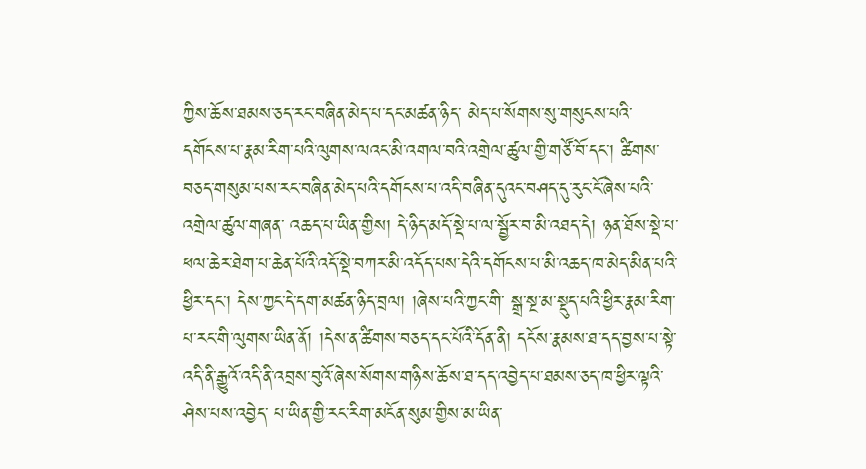ཀྱིས་ཆོས་ཐམས་ཅད་རང་བཞིན་མེད་པ་དང་མཚན་ཉིད་ མེད་པ་སོགས་སུ་གསུངས་པའི་དགོངས་པ་རྣམ་རིག་པའི་ལུགས་ལའང་མི་འགལ་བའི་འགྲེལ་ཚུལ་གྱི་གཙོ་བོ་དང་། ཚིགས་བཅད་གསུམ་པས་རང་བཞིན་མེད་པའི་དགོངས་པ་འདི་བཞིན་དུའང་བཤད་དུ་རུང་ངོ་ཞེས་པའི་འགྲེལ་ཚུལ་གཞན་ འཆད་པ་ཡིན་གྱིས། དེ་ཉིད་མདོ་སྡེ་པ་ལ་སྦྱོར་བ་མི་འཐད་དེ། ཉན་ཐོས་སྡེ་པ་ཕལ་ཆེར་ཐེག་པ་ཆེན་པོའི་འདོ་སྡེ་བཀར་མི་འདོད་པས་དེའི་དགོངས་པ་མི་འཆད་ཁ་མེད་མིན་པའི་ཕྱིར་དང་། དེས་ཀྱང་དེ་དག་མཚན་ཉིད་བྲལ། །ཞེས་པའི་ཀྱང་གི་ སྒྲ་སྔ་མ་སྡུད་པའི་ཕྱིར་རྣམ་རིག་པ་རང་གི་ལུགས་ཡིན་ནོ། །དེས་ན་ཚིགས་བཅད་དང་པོའི་དོན་ནི། དངོས་རྣམས་ཐ་དད་བྱས་པ་སྟེ་འདི་ནི་རྒྱུའོ་འདི་ནི་འབྲས་བུའོ་ཞེས་སོགས་གཉིས་ཆོས་ཐ་དད་འབྱེད་པ་ཐམས་ཅད་ཁ་ཕྱིར་ལྟའི་ཤེས་པས་འབྱེད་ པ་ཡིན་གྱི་རང་རིག་མངོན་སུམ་གྱིས་མ་ཡིན་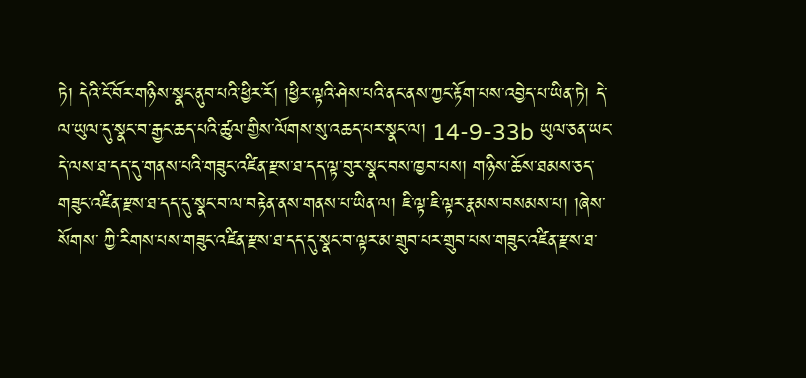ཏེ། དེའི་ངོ་བོར་གཉིས་སྣང་ནུབ་པའི་ཕྱིར་རོ། །ཕྱིར་ལྟའི་ཤེས་པའི་ནང་ནས་ཀྱང་རྟོག་པས་འབྱེད་པ་ཡིན་ཏེ། དེ་ལ་ཡུལ་དུ་སྣང་བ་རྒྱང་ཆད་པའི་ཚུལ་གྱིས་ལོགས་སུ་འཆད་པར་སྣང་ལ། 14-9-33b ཡུལ་ཅན་ཡང་དེ་ལས་ཐ་དད་དུ་གནས་པའི་གཟུང་འཛིན་རྫས་ཐ་དད་ལྟ་བུར་སྣང་བས་ཁྱབ་པས། གཉིས་ཆོས་ཐམས་ཅད་གཟུང་འཛིན་རྫས་ཐ་དད་དུ་སྣང་བ་ལ་བརྟེན་ནས་གནས་པ་ཡིན་ལ། ཇི་ལྟ་ཇི་ལྟར་རྣམས་བསམས་པ། །ཞེས་སོགས་ ཀྱི་རིགས་པས་གཟུང་འཛིན་རྫས་ཐ་དད་དུ་སྣང་བ་ལྟར་མ་གྲུབ་པར་གྲུབ་པས་གཟུང་འཛིན་རྫས་ཐ་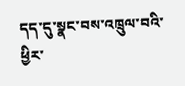དད་དུ་སྣང་བས་འཁྲུལ་བའི་ཕྱིར་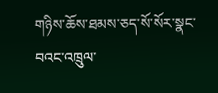གཉིས་ཆོས་ཐམས་ཅད་སོ་སོར་སྣང་བའང་འཁྲུལ་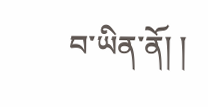བ་ཡིན་ནོ། །